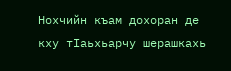Нохчийн къам дохоран де кху тIаьхьарчу шерашкахь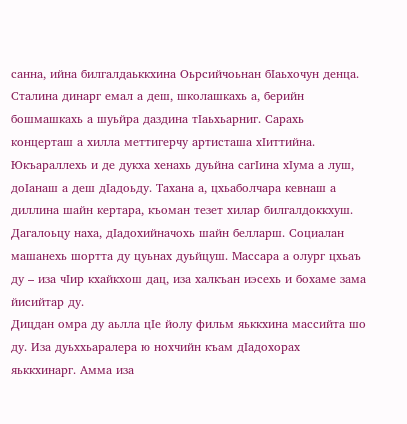санна, ийна билгалдаьккхина Оьрсийчоьнан бIаьхочун денца. Сталина динарг емал а деш, школашкахь а, берийн бошмашкахь а шуьйра даздина тIаьхьарниг. Сарахь концерташ а хилла меттигерчу артисташа хIиттийна.
Юкъараллехь и де дукха хенахь дуьйна сагIина хIума а луш, доIанаш а деш дIадоьду. Тахана а, цхьаболчара кевнаш а диллина шайн кертара, къоман тезет хилар билгалдоккхуш. Дагалоьцу наха, дIадохийначохь шайн белларш. Социалан машанехь шортта ду цуьнах дуьйцуш. Массара а олург цхьаъ ду – иза чIир кхайкхош дац, иза халкъан иэсехь и бохаме зама йисийтар ду.
Дицдан омра ду аьлла цIе йолу фильм яьккхина массийта шо ду. Иза дуьххьаралера ю нохчийн къам дIадохорах яьккхинарг. Амма иза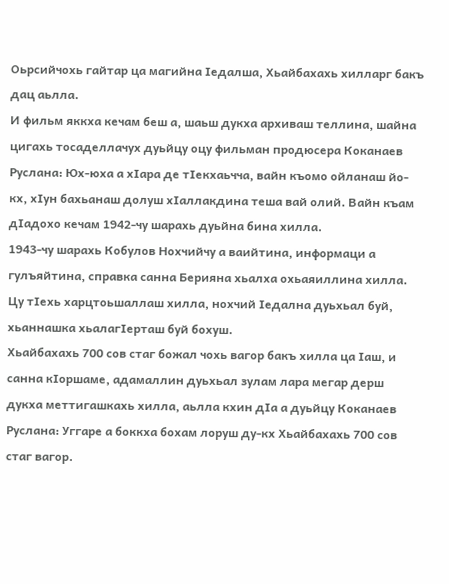Оьрсийчохь гайтар ца магийна Iедалша, Хьайбахахь хилларг бакъ дац аьлла.
И фильм яккха кечам беш а, шаьш дукха архиваш теллина, шайна цигахь тосаделлачух дуьйцу оцу фильман продюсера Коканаев Руслана: Юх-юха а хIара де тIекхаьчча, вайн къомо ойланаш йо-кх, хIун бахьанаш долуш хIаллакдина теша вай олий. Вайн къам дIадохо кечам 1942-чу шарахь дуьйна бина хилла.
1943-чу шарахь Кобулов Нохчийчу а ваийтина, информаци а гулъяйтина, справка санна Берияна хьалха охьаяиллина хилла. Цу тIехь харцтоьшаллаш хилла, нохчий Iедална дуьхьал буй, хьаннашка хьалагIерташ буй бохуш.
Хьайбахахь 700 сов стаг божал чохь вагор бакъ хилла ца Iаш, и санна кIоршаме, адамаллин дуьхьал зулам лара мегар дерш дукха меттигашкахь хилла, аьлла кхин дIа а дуьйцу Коканаев Руслана: Уггаре а боккха бохам лоруш ду-кх Хьайбахахь 700 сов стаг вагор.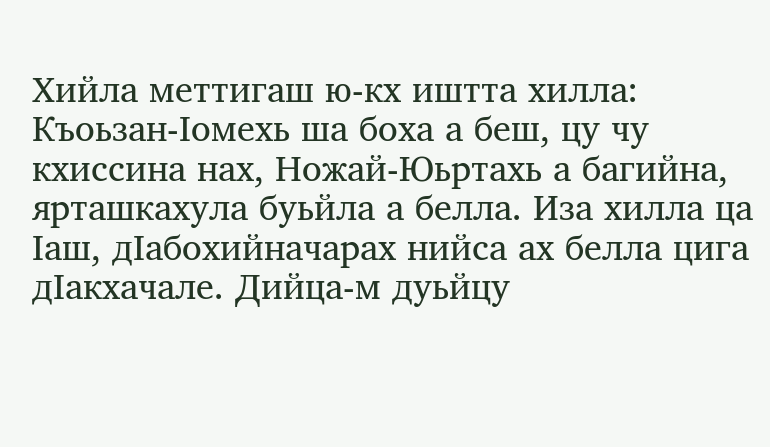Хийла меттигаш ю-кх иштта хилла: Къоьзан-Iомехь ша боха а беш, цу чу кхиссина нах, Ножай-Юьртахь а багийна, ярташкахула буьйла а белла. Иза хилла ца Iаш, дIабохийначарах нийса ах белла цига дIакхачале. Дийца-м дуьйцу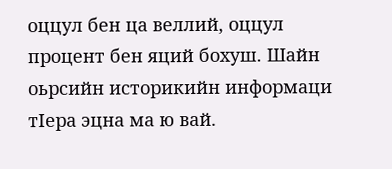оццул бен ца веллий, оццул процент бен яций бохуш. Шайн оьрсийн историкийн информаци тIера эцна ма ю вай.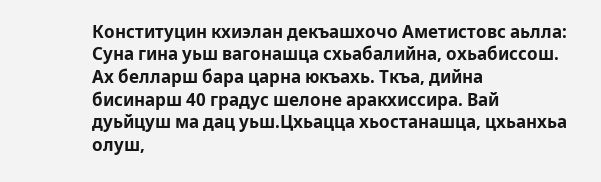Конституцин кхиэлан декъашхочо Аметистовс аьлла: Суна гина уьш вагонашца схьабалийна, охьабиссош. Ах белларш бара царна юкъахь. Ткъа, дийна бисинарш 40 градус шелоне аракхиссира. Вай дуьйцуш ма дац уьш.Цхьацца хьостанашца, цхьанхьа олуш,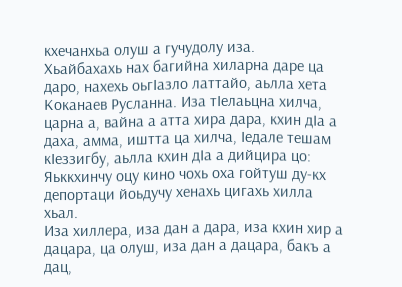кхечанхьа олуш а гучудолу иза.
Хьайбахахь нах багийна хиларна даре ца даро, нахехь оьгIазло латтайо, аьлла хета Коканаев Русланна. Иза тIелаьцна хилча, царна а, вайна а атта хира дара, кхин дIа а даха, амма, иштта ца хилча, Iедале тешам кIеззигбу, аьлла кхин дIа а дийцира цо: Яьккхинчу оцу кино чохь оха гойтуш ду-кх депортаци йоьдучу хенахь цигахь хилла хьал.
Иза хиллера, иза дан а дара, иза кхин хир а дацара, ца олуш, иза дан а дацара, бакъ а дац,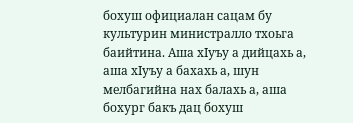бохуш официалан сацам бу культурин министралло тхоьга баийтина. Аша хIуъу а дийцахь а, аша хIуъу а бахахь а, шун мелбагийна нах балахь а, аша бохург бакъ дац бохуш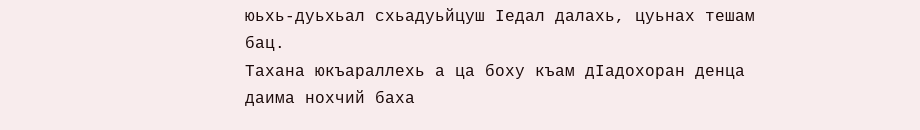юьхь-дуьхьал схьадуьйцуш Iедал далахь, цуьнах тешам бац.
Тахана юкъараллехь а ца боху къам дIадохоран денца даима нохчий баха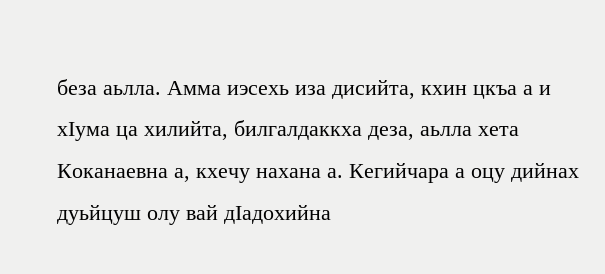беза аьлла. Амма иэсехь иза дисийта, кхин цкъа а и хIума ца хилийта, билгалдаккха деза, аьлла хета Коканаевна а, кхечу нахана а. Кегийчара а оцу дийнах дуьйцуш олу вай дIадохийна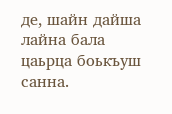де, шайн дайша лайна бала цаьрца боькъуш санна.